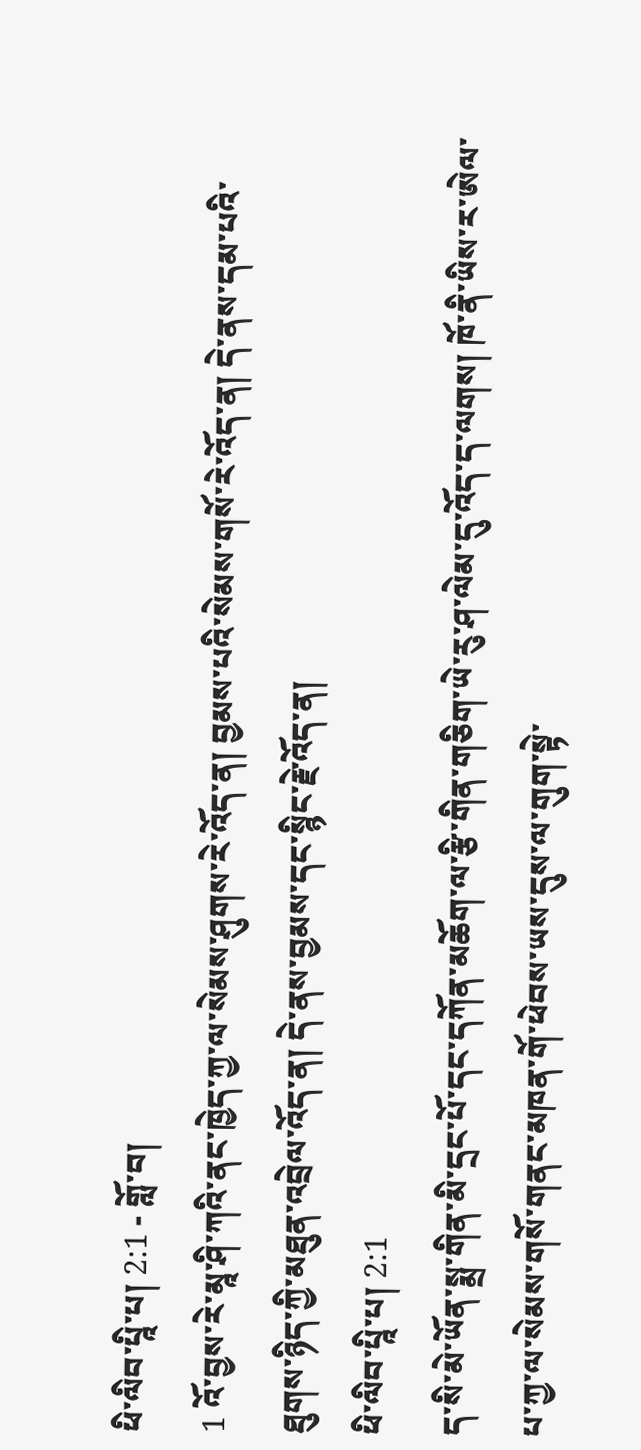ཕི་ལིབ་པཱི་པ། 2:1 - གློ་བ།
1 འོ་བྱས་རེ་མཱ་ཤི་ཀའི་ནང་ཁྱེད་ཀྱ་ལ་སེམས་ཤུགས་རེ་འོད་ན། བྱམས་པའི་སེམས་གསོ་རེ་འོད་ན། དེ་ནས་དམ་པའི་ཐུགས་ཉིད་ཀྱི་མཐུན་འབྲེལ་འོད་ན། དེ་ནས་བྱམས་དང་སྙིང་རྗེ་འོད་ན།
ཕི་ལིབ་པཱི་པ། 2:1
ད་སི་མེ་ཡོན་སྨྲ་གིན་མི་དྲང་པོ་དང་དཀོན་མཆོག་ལ་རྩི་གིན་གཅིག་ཡེ་རུ་ཤ་ལེམ་དུ་འོད་ད་ལགས། ཁོ་ནི་ཡིས་ར་ཨེལ་པ་ཀྱ་ལ་སེམས་གསོ་གནང་མཁན་གོ་ཕེབས་ཡས་དུས་ལ་གུག་སྟེ་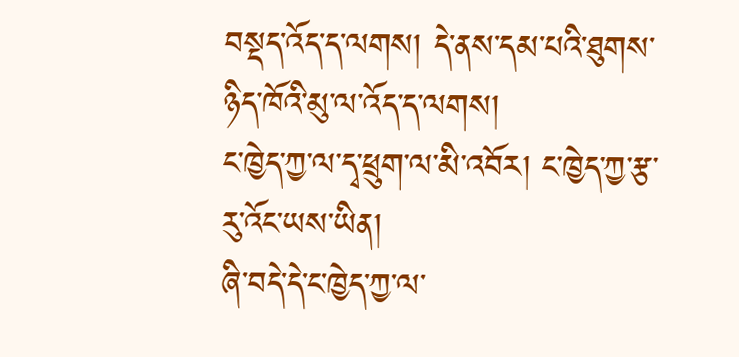བསྡད་འོད་ད་ལགས། དེ་ནས་དམ་པའི་ཐུགས་ཉིད་ཁོའི་མུ་ལ་འོད་ད་ལགས།
ང་ཁྱེད་ཀྱ་ལ་དྭ་ཕྲུག་ལ་མི་འབོར། ང་ཁྱེད་ཀྱ་རྩ་རུ་འོང་ཡས་ཡིན།
ཞི་བདེ་དེ་ང་ཁྱེད་ཀྱ་ལ་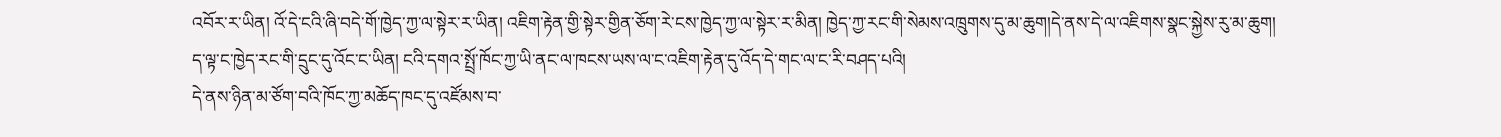འབོར་ར་ཡིན། འོ་དེ་ངའི་ཞི་བདེ་གོ་ཁྱེད་ཀྱ་ལ་སྟེར་ར་ཡིན། འཇིག་རྟེན་གྱི་སྟེར་གྱིན་ཅོག་རེ་ངས་ཁྱེད་ཀྱ་ལ་སྟེར་ར་མིན། ཁྱེད་ཀྱ་རང་གི་སེམས་འཁྲུགས་དུ་མ་ཆུག།དེ་ནས་དེ་ལ་འཇིགས་སྣང་སྐྱེས་རུ་མ་ཆུག།
ད་ལྟ་ང་ཁྱེད་རང་གི་དྲུང་དུ་འོང་ང་ཡིན། ངའི་དགའ་སྤྲོ་ཁོང་ཀྱ་ཡི་ནང་ལ་ཁངས་ཡས་ལ་ང་འཇིག་རྟེན་དུ་འོད་དེ་གང་ལ་ང་རི་བཤད་པའི།
དེ་ནས་ཉིན་མ་ཙོག་བའི་ཁོང་ཀྱ་མཆོད་ཁང་དུ་འཛོམས་བ་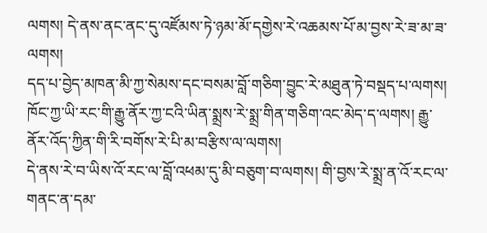ལགས། དེ་ནས་ནང་ནང་དུ་འཛོམས་ཏེ་ཉམ་མོ་དགྱེས་རེ་འཆམས་པོ་མ་བྱས་རེ་ཟ་མ་ཟ་ལགས།
དད་པ་བྱེད་མཁན་མི་ཀྱ་སེམས་དང་བསམ་བློ་གཅིག་བྱུང་རེ་མཐུན་ཏེ་བསྡད་པ་ལགས། ཁོང་ཀྱ་ཡི་རང་གི་རྒྱུ་ནོར་ཀྱ་ངའི་ཡིན་སྨྲས་རེ་སྨྲ་གིན་གཅིག་འང་མེད་ད་ལགས། རྒྱུ་ནོར་འོད་ཀྱིན་གི་རི་བགོས་རེ་པི་མ་བརྩིས་ལ་ལགས།
དེ་ནས་རེ་བ་ཡིས་འོ་རང་ལ་བློ་འཕམ་དུ་མི་བཅུག་བ་ལགས། གི་བྱས་རེ་སྨྲ་ན་འོ་རང་ལ་གནང་ན་དམ་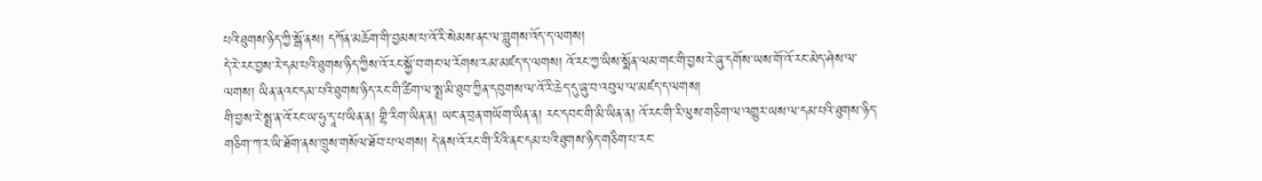པའི་ཐུགས་ཉིད་ཀྱི་སྒོ་ནས། དཀོན་མཆོག་གི་བྱམས་པ་འོ་རི་སེམས་ནང་ལ་བླུགས་འོད་ད་ལགས།
དེ་རེ་རང་བྱས་རེ་དམ་པའི་ཐུགས་ཉིད་ཀྱིས་འོ་རང་སྐྱོ་བ་གང་ལ་རོགས་རམ་མཛད་ད་ལགས། འོ་རང་ཀྱ་ཡིས་སྨོན་ལམ་གང་གི་བྱས་རེ་ཞུ་དགོས་ཡས་གོ་འོ་རང་མེད་ཤེས་ལ་ལགས། ཡིན་ནའང་དམ་པའི་ཐུགས་ཉིད་རང་གི་ཚིག་ལ་སྨྲ་མི་ཐུབ་ཀྱིན་དབུགས་ལ་འོ་རི་ཆེད་དུ་ཞུ་བ་འབུལ་ལ་མཛད་ད་ལགས།
གི་བྱས་རེ་སྨྲ་ན་འོ་རང་ཡ་ཧུ་དཱ་པ་ཡིན་ན། གྷི་རིག་ཡིན་ན། ཡང་ན་བྲན་གཡོག་ཡིན་ན། རང་དབང་གི་མི་ཡིན་ན། འོ་རང་གི་རི་ལུས་གཅིག་ལ་འགྱུར་ཡས་ལ་དམ་པའི་ཐུགས་ཉིད་གཅིག་ཀ་ར་ཡི་ཐོག་ནས་ཁྲུས་གསོལ་ཐོབ་པ་ལགས། དེ་ནས་འོ་རང་གི་རིའི་ནང་དམ་པའི་ཐུགས་ཉིད་གཅིག་པ་རང་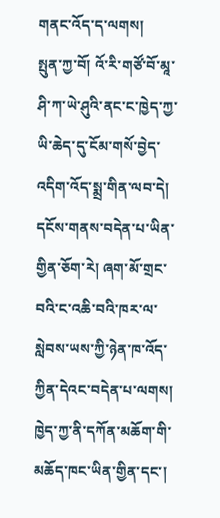གནང་འོད་ད་ལགས།
སྤུན་ཀྱ་བོ། འོ་རི་གཙོ་བོ་མཱ་ཤི་ཀ་ཡེ་ཤུའི་ནང་ང་ཁྱེད་ཀྱ་ཡི་ཆེད་དུ་ངོམ་གསོ་བྱེད་འདིག་འོད་སྨྲ་གིན་ལབ་དེ། དངོས་གནས་བདེན་པ་ཡིན་གྱིན་ཅོག་རེ། ཞག་མོ་གྲང་བའི་ང་འཆི་བའི་ཁར་ལ་སླེབས་ཡས་ཀྱི་ཉེན་ཁ་འོད་ཀྱིན་དེའང་བདེན་པ་ལགས།
ཁྱེད་ཀྱ་ནི་དཀོན་མཆོག་གི་མཆོད་ཁང་ཡིན་གྱིན་དང་།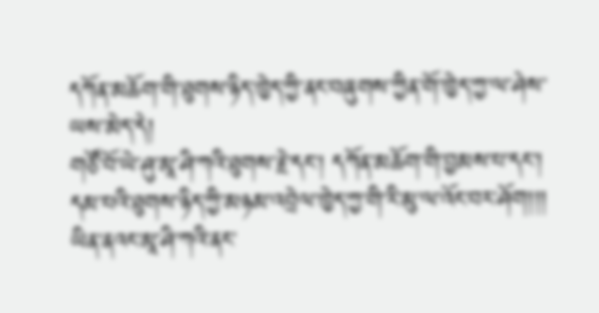དཀོན་མཆོག་གི་ཐུགས་ཉིད་ཁྱེད་ཀྱི་ནང་བཞུགས་ཀྱིན་གོ་ཁྱེད་ཀྱ་ལ་ཤེས་ཡས་མེད་དེ།
གཙོ་བོ་ཡེ་ཤུ་མཱ་ཤི་ཀའི་ཐུགས་རྗེ་དང་། དཀོན་མཆོག་གི་བྱམས་པ་དང་། དམ་པའི་ཐུགས་ཉིད་ཀྱི་མཉམ་འབྲེལ་ཁྱེད་ཀྱ་གི་རི་མུ་ལ་འོང་བར་ཤོག།།།
ཡིན་ནའང་མཱ་ཤི་ཀའི་ནང་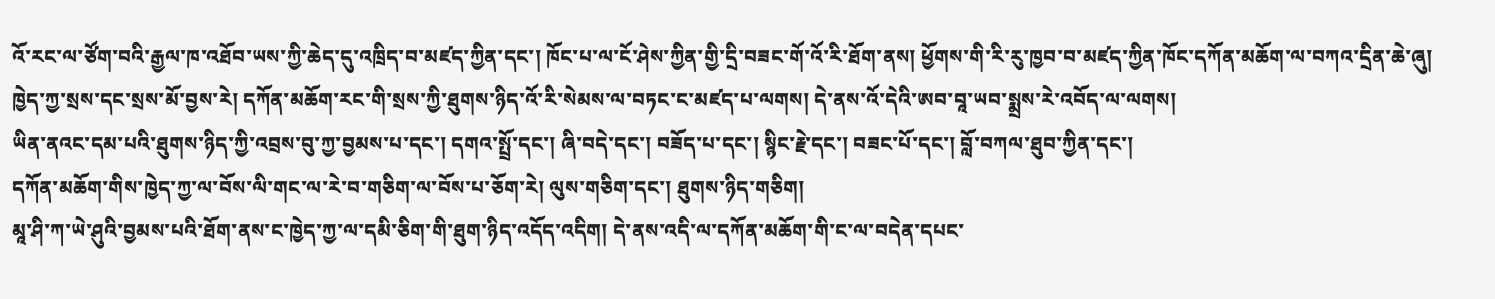འོ་རང་ལ་ཙོག་བའི་རྒྱལ་ཁ་འཐོབ་ཡས་ཀྱི་ཆེད་དུ་འཁྲིད་བ་མཛད་ཀྱིན་དང་། ཁོང་པ་ལ་ངོ་ཤེས་ཀྱིན་གྱི་དྲི་བཟང་གོ་འོ་རི་ཐོག་ནས། ཕྱོགས་གི་རི་རུ་ཁྱབ་བ་མཛད་ཀྱིན་ཁོང་དཀོན་མཆོག་ལ་བཀའ་དྲིན་ཆེ་ཞུ།
ཁྱེད་ཀྱ་སྲས་དང་སྲས་མོ་བྱས་རེ། དཀོན་མཆོག་རང་གི་སྲས་ཀྱི་ཐུགས་ཉིད་འོ་རི་སེམས་ལ་བཏང་ང་མཛད་པ་ལགས། དེ་ནས་འོ་དེའི་ཨབ་བཱ་ཡབ་སྨྲས་རེ་འབོད་ལ་ལགས།
ཡིན་ནའང་དམ་པའི་ཐུགས་ཉིད་ཀྱི་འབྲས་བུ་ཀྱ་བྱམས་པ་དང་། དགའ་སྤྲོ་དང་། ཞི་བདེ་དང་། བཟོད་པ་དང་། སྙིང་རྗེ་དང་། བཟང་པོ་དང་། བློ་བཀལ་ཐུབ་ཀྱིན་དང་།
དཀོན་མཆོག་གིས་ཁྱེད་ཀྱ་ལ་བོས་ལི་གང་ལ་རེ་བ་གཅིག་ལ་བོས་པ་ཅོག་རེ། ལུས་གཅིག་དང་། ཐུགས་ཉིད་གཅིག།
མཱ་ཤི་ཀ་ཡེ་ཤུའི་བྱམས་པའི་ཐོག་ནས་ང་ཁྱེད་ཀྱ་ལ་དམི་ཅིག་གི་ཐུག་ཉིད་འདོད་འདིག། དེ་ནས་འདི་ལ་དཀོན་མཆོག་གི་ང་ལ་བདེན་དཔང་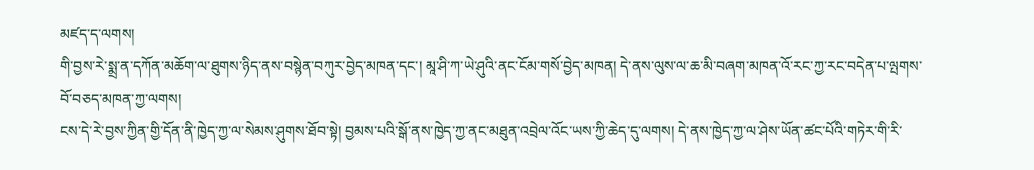མཛད་ད་ལགས།
གི་བྱས་རེ་སྨྲ་ན་དཀོན་མཆོག་ལ་ཐུགས་ཉིད་ནས་བསྙེན་བཀུར་བྱེད་མཁན་དང་། མཱ་ཤི་ཀ་ཡེ་ཤུའི་ནང་ངོམ་གསོ་བྱེད་མཁན། དེ་ནས་ལུས་ལ་ཆ་མི་བཞག་མཁན་འོ་རང་ཀྱ་རང་བདེན་པ་ལྤགས་བོ་བཅད་མཁན་ཀྱ་ལགས།
ངས་དེ་རེ་བྱས་ཀྱིན་གྱི་དོན་ནི་ཁྱེད་ཀྱ་ལ་སེམས་ཤུགས་ཐོབ་སྟེ། བྱམས་པའི་སྒོ་ནས་ཁྱེད་ཀྱ་ནང་མཐུན་འབྲེལ་འོང་ཡས་ཀྱི་ཆེད་དུ་ལགས། དེ་ནས་ཁྱེད་ཀྱ་ལ་ཤེས་ཡོན་ཚང་པོའི་གཏེར་གི་རི་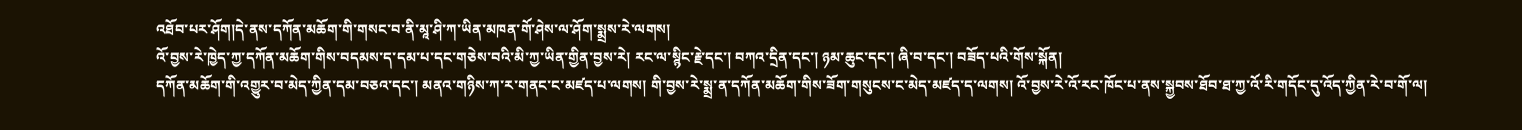འཐོབ་པར་ཤོག།དེ་ནས་དཀོན་མཆོག་གི་གསང་བ་ནི་མཱ་ཤི་ཀ་ཡིན་མཁན་གོ་ཤེས་ལ་ཤོག་སྨྲས་རེ་ལགས།
འོ་བྱས་རེ་ཁྱེད་ཀྱ་དཀོན་མཆོག་གིས་བདམས་ད་དམ་པ་དང་གཅེས་བའི་མི་ཀྱ་ཡིན་གྱིན་བྱས་རེ། རང་ལ་སྙིང་རྗེ་དང་། བཀའ་དྲིན་དང་། ཉམ་ཆུང་དང་། ཞི་བ་དང་། བཟོད་པའི་གོས་སྐོན།
དཀོན་མཆོག་གི་འགྱུར་བ་མེད་ཀྱིན་དམ་བཅའ་དང་། མནའ་གཉིས་ཀ་ར་གནང་ང་མཛད་པ་ལགས། གི་བྱས་རེ་སྨྲ་ན་དཀོན་མཆོག་གིས་ཟོག་གསུངས་ང་མེད་མཛད་ད་ལགས། འོ་བྱས་རེ་འོ་རང་ཁོང་པ་ནས་སྐྱབས་ཐོབ་ཐ་ཀྱ་འོ་རི་གདོང་དུ་འོད་ཀྱིན་རེ་བ་གོ་ལ།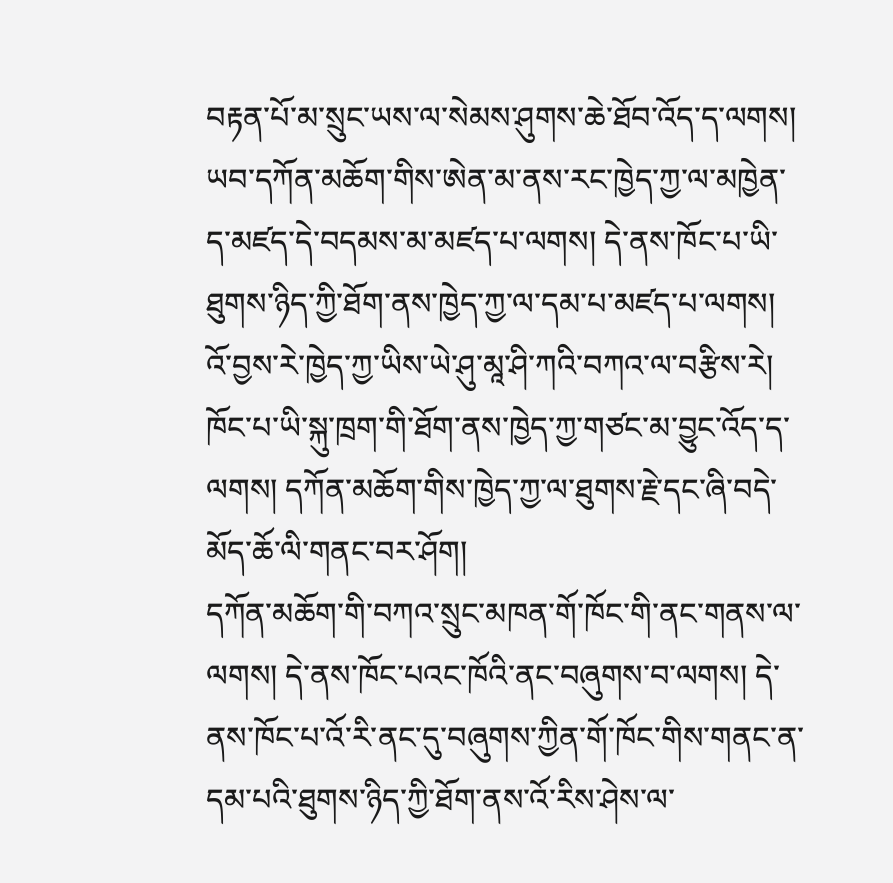བརྟན་པོ་མ་སྲུང་ཡས་ལ་སེམས་ཤུགས་ཆེ་ཐོབ་འོད་ད་ལགས།
ཡབ་དཀོན་མཆོག་གིས་ཨེན་མ་ནས་རང་ཁྱེད་ཀྱ་ལ་མཁྱེན་ད་མཛད་དེ་བདམས་མ་མཛད་པ་ལགས། དེ་ནས་ཁོང་པ་ཡི་ཐུགས་ཉིད་ཀྱི་ཐོག་ནས་ཁྱེད་ཀྱ་ལ་དམ་པ་མཛད་པ་ལགས། འོ་བྱས་རེ་ཁྱེད་ཀྱ་ཡིས་ཡེ་ཤུ་མཱ་ཤི་ཀའི་བཀའ་ལ་བརྩིས་རེ། ཁོང་པ་ཡི་སྐུ་ཁྲག་གི་ཐོག་ནས་ཁྱེད་ཀྱ་གཙང་མ་བྱུང་འོད་ད་ལགས། དཀོན་མཆོག་གིས་ཁྱེད་ཀྱ་ལ་ཐུགས་རྗེ་དང་ཞི་བདེ་མོད་ཆོ་ལི་གནང་བར་ཤོག།
དཀོན་མཆོག་གི་བཀའ་སྲུང་མཁན་གོ་ཁོང་གི་ནང་གནས་ལ་ལགས། དེ་ནས་ཁོང་པའང་ཁོའི་ནང་བཞུགས་བ་ལགས། དེ་ནས་ཁོང་པ་འོ་རི་ནང་དུ་བཞུགས་ཀྱིན་གོ་ཁོང་གིས་གནང་ན་དམ་པའི་ཐུགས་ཉིད་ཀྱི་ཐོག་ནས་འོ་རིས་ཤེས་ལ་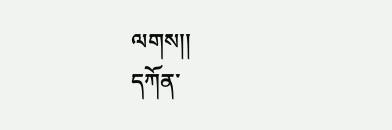ལགས།།
དཀོན་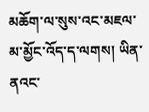མཆོག་ལ་སུས་འང་མཇལ་མ་མྱོང་འོད་ད་ལགས། ཡིན་ནའང་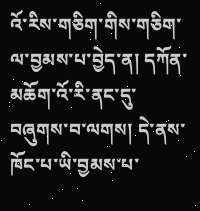འོ་རིས་གཅིག་གིས་གཅིག་ལ་བྱམས་པ་བྱེད་ན། དཀོན་མཆོག་འོ་རི་ནང་དུ་བཞུགས་བ་ལགས། དེ་ནས་ཁོང་པ་ཡི་བྱམས་པ་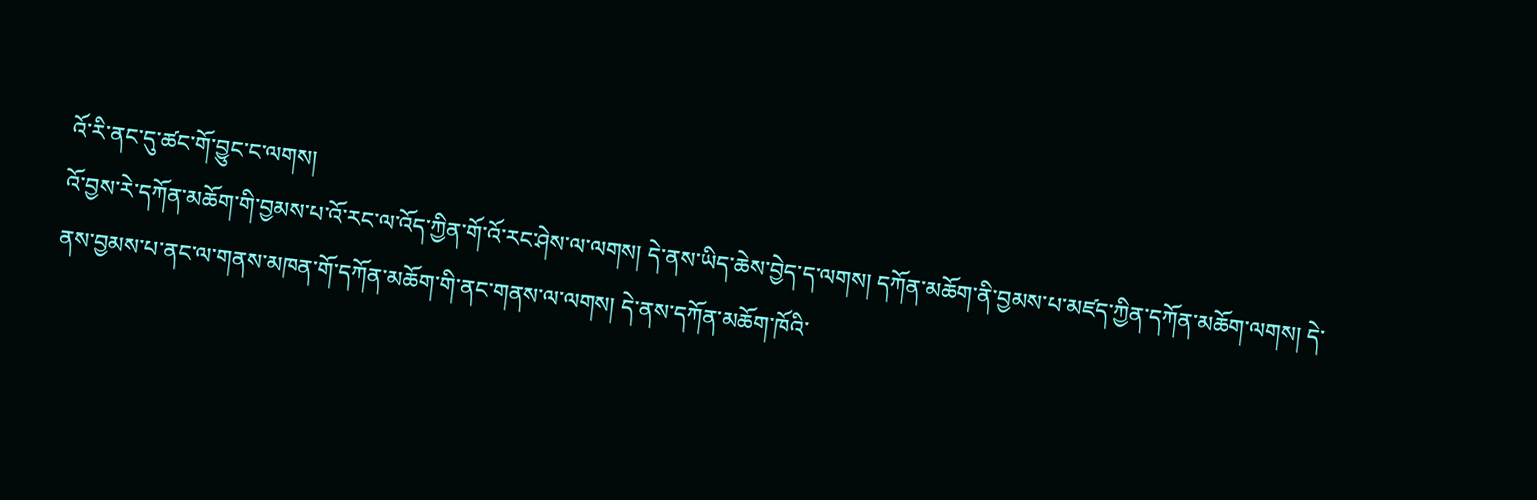འོ་རི་ནང་དུ་ཚང་གོ་བྱུང་ང་ལགས།
འོ་བྱས་རེ་དཀོན་མཆོག་གི་བྱམས་པ་འོ་རང་ལ་འོད་ཀྱིན་གོ་འོ་རང་ཤེས་ལ་ལགས། དེ་ནས་ཡིད་ཆེས་བྱེད་ད་ལགས། དཀོན་མཆོག་ནི་བྱམས་པ་མཛད་ཀྱིན་དཀོན་མཆོག་ལགས། དེ་ནས་བྱམས་པ་ནང་ལ་གནས་མཁན་གོ་དཀོན་མཆོག་གི་ནང་གནས་ལ་ལགས། དེ་ནས་དཀོན་མཆོག་ཁོའི་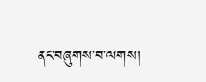ནང་བཞུགས་བ་ལགས།